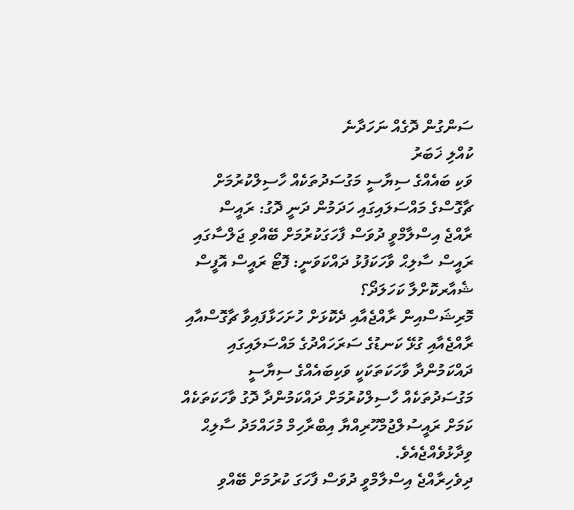ސަންގުން ދޮގެއް ނަހަދާނެ
ކުއްލި ޚަބަރު
ވަކި ބައެއްގެ ސިޔާސީ މަގުސަދުތަކެއް ހާސިލްކުރުމަށް ޗާގޮސްގެ މައްސަލައިގައި ހަދަމުން ދަނީ ދޮގު: ރައީސް
ރާއްޖެ އިސްލާމްވީ ދުވަސް ފާހަގަކުރުމަށް ބޭއްވި ޖަލްސާގައި ރައީސް ސާލިޙް ވާހަކަފުޅު ދައްކަވަނީ: ފޮޓޯ ރައީސް އޮފީސް
ޝެއާރކޮށްލާ ކަހަލަދޯ؟
މޮރިޝަސްއިން ރާއްޖެއާއި ދެކޮޅަށް ހުށަހަޅާފައިވާ ޗާގޮސްއާއި ރާއްޖެއާއި ގުޅޭ ކަނޑުގެ ސަރަހައްދުގެ މައްސަލައިގައި ދައްކަމުންދާ ވާހަކަތަކަކީ ވަކިބައެއްގެ ސިޔާސީ މަގުސަދުތަކެއް ހާސިލްކުރުމަށް ދައްކަމުންދާ ދޮގު ވާހަކަތަކެއް ކަމަށް ރައީސުލްޖުމްހޫރިއްޔާ އިބްރާހިމް މުހައްމަދު ސާލިޙް ވިދާޅުވެއްޖެއެވެ.
ދިވެހިރާއްޖެ އިސްލާމްވީ ދުވަސް ފާހަގަ ކުރުމަށް ބޭއްވި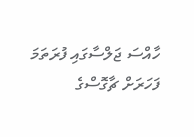ހާއްސަ ޖަލްސާގައި ފުރަތަމަ ފަހަރަށް ޗާގޮސްގެ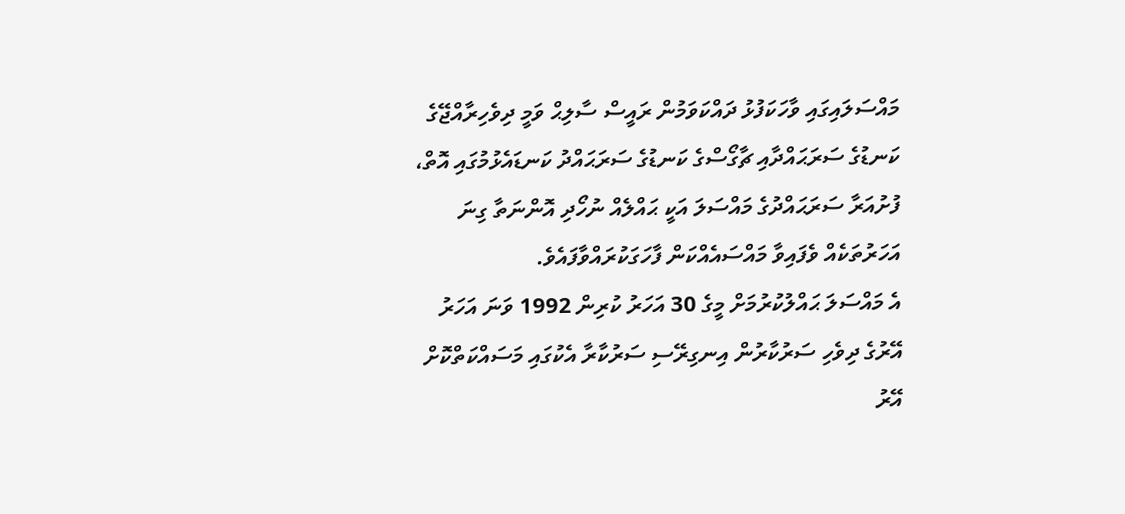މައްސަލައިގައި ވާހަކަފުޅު ދައްކަވަމުން ރައީސް ސާލިޙް ވަމީ ދިވެހިރާއްޖޭގެ ކަނޑުގެ ސަރަޙައްދާއި ޗާގޯސްގެ ކަނޑުގެ ސަރަޙައްދު ކަނޑައެޅުމުގައި އޮތް، ފުށުއަރާ ސަރަޙައްދުގެ މައްސަލަ އަކީ ޙައްލެއް ނުހޯދި އޮންނަތާ ގިނަ އަހަރުތަކެއް ވެފައިވާ މައްސައެއްކަން ފާހަގަކުރައްވާފައެވެ.
އެ މައްސަލަ ޙައްލުކުރުމަށް މީގެ 30 އަހަރު ކުރިން 1992 ވަނަ އަހަރު އޭރުގެ ދިވެހި ސަރުކާރުން އިނގިރޭސި ސަރުކާރާ އެކުގައި މަސައްކަތްކޮށް އޭރު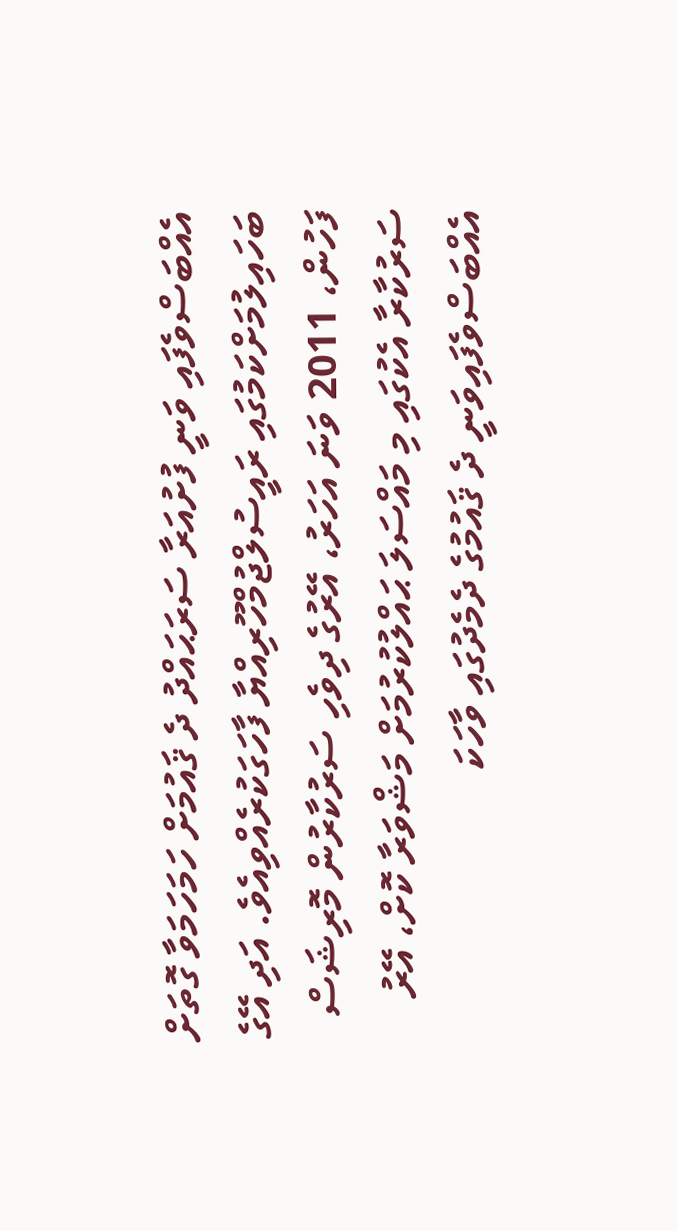އެއްބަސްވެފައި ވަނީ ފުށުއަރާ ސަރަޙައްދު ދެ ޤައުމަށް ހަމަހަމަވާ ގޮތަށް ބަހައިލުމަށްކަމުގައި ރައީސުލްޖުމްހޫރިއްޔާ ފާހަގަކުރެއްވިއެވެ. އަދި އޭގެ ފަހުން، 2011 ވަނަ އަހަރު، އޭރުގެ ދިވެހި ސަރުކާރުން މޮރިޝަސް ސަރުކާރާ އެކުގައި މި މައްސަލަ ޙައްލުކުރުމަށް މަޝްވަރާ ކޮށް، އޭރު އެއްބަސްވެފައިވަނީ ދެ ޤައުމުގެ ދެމެދުގައި ވާހަކަ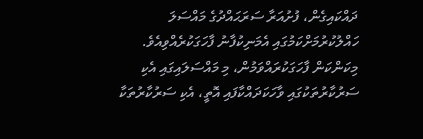ދައްކައިގެން، ފުށުއަރާ ސަރަޙައްދުގެ މައްސަލަ ހައްލުކުރުމަށްކަމުގައި އެމަނިކުފާނު ފާހަގަކުރެއްވިއެވެ. މިކަންކަން ފާހަގަކުރައްވަމުން، މި މައްސަލައިގައި އެކި ސަރުކާރުތަކުގައި ވާހަކަދައްކާފައި އޮތީ، އެކި ސަރުކާރުތަކާ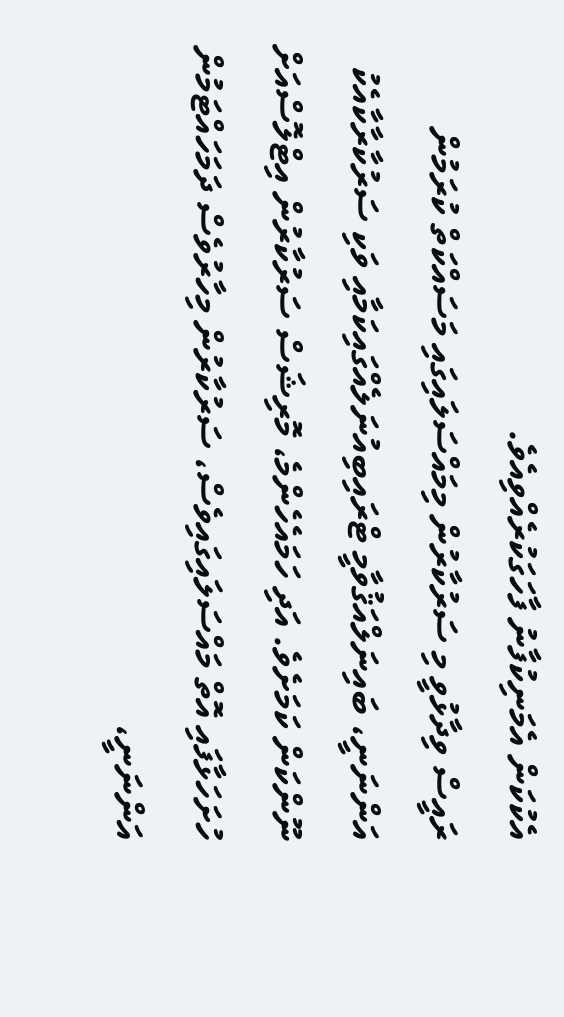އެކުކަން އެމަނިކުފާނު ފާހަގަކުރެއްވިއެވެ.
ރައީސް ވިދާޅުވީ މި ސަރުކާރުން މިމައްސަލައިގައި މަސައްކަތް ކުރަމުން އަންނަނީ، ބައިނަލްއަޤުވާމީ ޓްރައިބިއުނަލެއްގައިކަމާއި ވަކި ސަރުކާރާކާއެކު ނޫންކަން ކަމަށެވެ. އަދި ހަމައެހެންމެ، މޮރިޝަސް ސަރުކާރުން އިޓްލޮސްއަށް ހުށަހަޅާފައި އޮތް މައްސަލައިގައިވެސް، ސަރުކާރުން މިހާރުވެސް ދަމަހައްޓަމުން އަންނަނީ،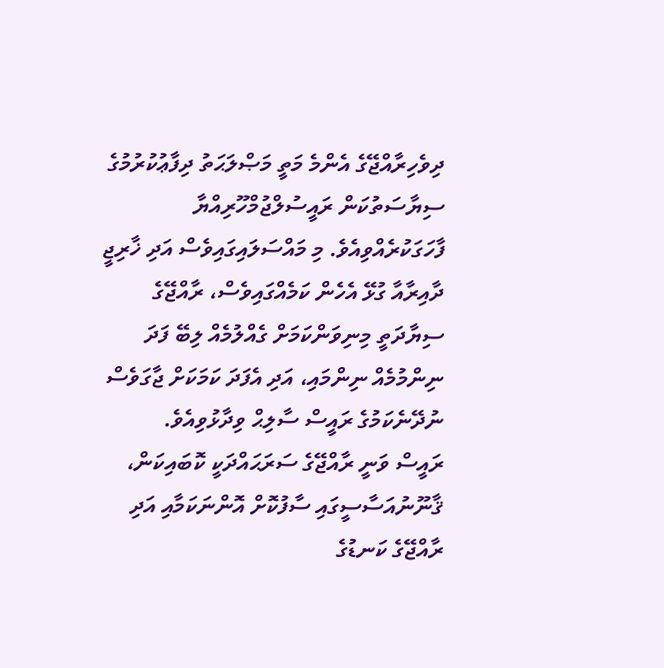ދިވެހިރާއްޖޭގެ އެންމެ މަތީ މަޞްލަޙަތު ދިފާޢުކުރުމުގެ ސިޔާސަތުކަން ރައީސުލްޖުމްހޫރިއްޔާ ފާހަގަކުރެއްވިއެވެ. މި މައްސަލައިގައިވެސް އަދި ޚާރިޖީ ދާއިރާއާ ގުޅޭ އެހެން ކަމެއްގައިވެސް، ރާއްޖޭގެ ސިޔާދަތީ މިނިވަންކަމަށް ގެއްލުމެއް ލިބޭ ފަދަ ނިންމުމެއް ނިންމައި، އަދި އެފަދަ ކަމަކަށް ޖާގަވެސް ނުދޭނެކަމުގެ ރައީސް ސާލިޙް ވިދާޅުވިއެވެ.
ރައީސް ވަނީ ރާއްޖޭގެ ސަރަޙައްދަކީ ކޮބައިކަން، ޤާނޫނުއަސާސީގައި ސާފުކޮށް އޮންނަކަމާއި އަދި ރާއްޖޭގެ ކަނޑުގެ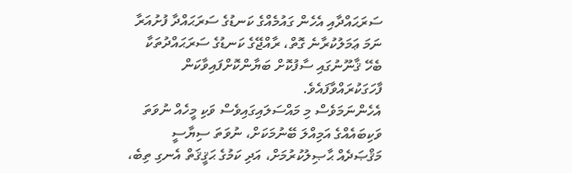ސަރަޙައްދާއި އެހެން ގައުމެއްގެ ކަނޑުގެ ސަރަޙައްދާ ފުށުއަރާ ނަމަ ޢަމަލުކުރާނެ ގޮތް، ރާއްޖޭގެ ކަނޑުގެ ސަރަޙައްދުތަކާ ބެހޭ ޤާނޫނުގައި ސާފުކޮށް ބަޔާންކޮށްފައިވާކަން ފާހަގަކުރައްވާފައެވެ.
އެހެންނަމަވެސް މި މައްސަލައިގައިވެސް ވަކި މީހެއް ނުވަތަ ވަކިބައެއްގެ އަމިއްލަ ބޭނުމަކަށް، ނުވަތަ ސިޔާސީ މަޤްޞަދެއް ޙާޞިލުކުރުމަށް، އަދި ކަމުގެ ޙަޤީޤަތް އެނގި ތިބެ،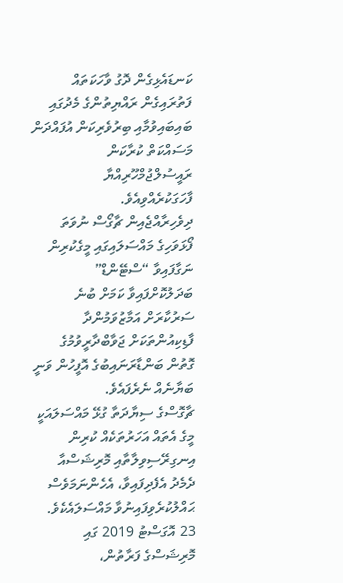ކަނޑައެޅިގެން ދޮގު ވާހަކަތައް ފަތުރައިގެން ރައްޔިތުންގެ މެދުގައި ބައިބައިވުމާއި ބިރުވެރިކަން އުފައްދަން މަސައްކަތް ކުރާކަން ރައީސުލްޖުމްހޫރިއްޔާ ފާހަގަކުރެއްވިއެވެ.
ދިވެހިރާއްޖެއިން ޗާގޯސް ނުވަތަ ފޯޅަވަހިގެ މައްސަލައިގައި މީގެކުރިން ނަގާފައިވާ “ސްޓޭންޑް” ބަދަލުކޮށްފައިވާ ކަމަށް ބުނެ ސަރުކާރަށް އަމާޒުވަމުންދާ ފާޑިކިއުންތަކަށް ޖަވާބްދާރީވުމުގެ ގޮތުން ބަންޑާރަނައިބުގެ އޮފީހުން ވަނީ ބަޔާނެއް ނެރެފައެވެ.
ޗާގޮސްގެ ސިޔާދަތާ ގުޅޭ މައްސަލައަކީ މީގެ އެތައް އަހަރުތަކެއް ކުރިން އިނގިރޭސިވިލާތާއި މޮރިޝަސްއާ ދެމެދު އެފެދިފައިވާ، އެހެންނަމަވެސް ޙައްލުކުރެވިފައިނުވާ މައްސަލައެކެވެ. 23 އޮގަސްޓު 2019 ގައި މޮރިޝަސްގެ ފަރާތުން،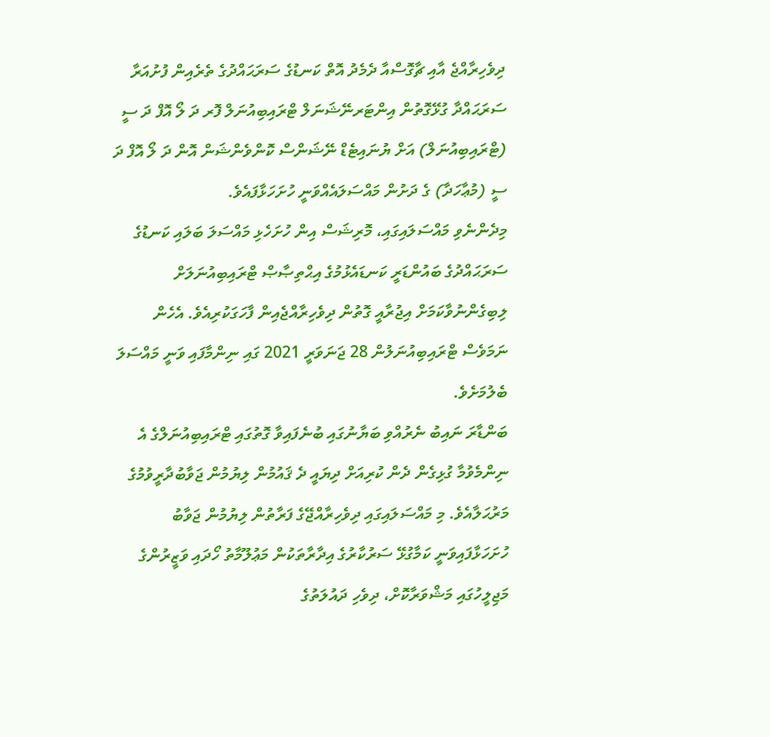ދިވެހިރާއްޖެ އާއި ޗާގޮސްއާ ދެމެދު އޮތް ކަނޑުގެ ސަރަޙައްދުގެ ތެރެއިން ފުށުއަރާ ސަރަޙައްދާ ގުޅޭގޮތުން އިންޓަރނޭޝަނަލް ޓްރައިބިއުނަލް ފޮރ ދަ ލޯ އޮފް ދަ ސީ (ޓްރައިބިއުނަލް) އަށް ޔުނައިޓެޑް ނޭޝަންސް ކޮންވެންޝަން އޮން ދަ ލޯ އޮފް ދަ ސީ (މުޢާހަދާ) ގެ ދަށުން މައްސަލައެއްވަނީ ހުށަހަޅާފައެވެ.
މިދެންނެވި މައްސަލައިގައި، މޮރިޝަސް އިން ހުށަހެޅި މައްސަލަ ބަލައި ކަނޑުގެ ސަރަޙައްދުގެ ބައުންޑަރީ ކަނޑައެޅުމުގެ އިޙްތިޞާޞް ޓްރައިބިއުނަލަށް ލިބިގެންނުވާކަމަށް އިޖުރާއީ ގޮތުން ދިވެހިރާއްޖެއިން ފާހަގަކުރިއެވެ. އެހެން ނަމަވެސް ޓްރައިބިއުނަލުން 28 ޖަނަވަރީ 2021 ގައި ނިންމާފައި ވަނީ މައްސަލަ ބެލުމަށެވެ.
ބަންޑާރަ ނައިބު ނެރުއްވި ބަޔާނުގައި ބުނެފައިވާ ގޮތުގައި ޓްރައިބިއުނަލްގެ އެ ނިންމެވުމާ ގުޅިގެން ދެން ކުރިއަށް ދިޔައީ ދެ ޤައުމުން ލިޔުމުން ޖަވާބުދާރީވުމުގެ މަރުޙަލާއެވެ. މި މައްސަލައިގައި ދިވެހިރާއްޖޭގެ ފަރާތުން ލިޔުމުން ޖަވާބު ހުށަހަޅާފައިވަނީ ކަމާގުޅޭ ސަރުކާރުގެ އިދާރާތަކުން މަޢުލޫމާތު ހޯދައި ވަޒީރުންގެ މަޖިލީހުގައި މަޝްވަރާކޮށް، ދިވެހި ދައުލަތުގެ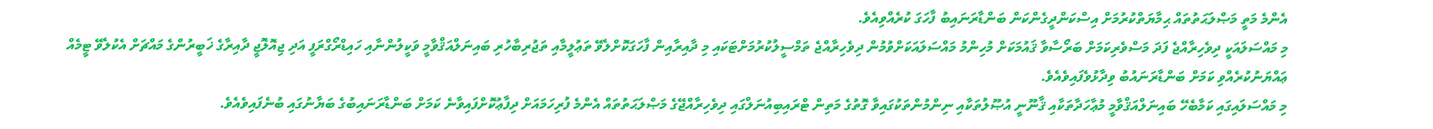އެންމެ މަތީ މަޞްލަޙަތުތައް ޙިމާޔަތްކުރުމަށް އިސްކަންދީގެންކަން ބަންޑާރަނައިބު ފާހަގަ ކުރެއްވިއެވެ.
މި މައްސަލައަކީ ދިވެހިރާއްޖެ ފަދަ މަސްވެރިކަމަށް ބަރޯސާވާ ޤައުމަކަށް މުހިންމު މައްސަލައަކަށްވުމުން ދިވެހިރާއްޖެ ތަމްސީލުކުރުމަށްޓަކައި މި ދާއިރާއިން ފާހަގަކޮށްލެވޭ ތަޢުލީމާއި ތަޖުރިބާހުރި ބައިނަލްއަޤްވާމީ ވަކީލުންނާއި ހައިޑްރޯގްރަފީ އަދި ޖިއޮލޮޖީ ދާއިރާގެ ޚަބީރުންގެ މައްޗަށް އެކުލެވޭ ޓީމެއް ޢައްޔަނުކުރެއްވި ކަމަށް ބަންޑާރަނައުބު ވިދާޅުވެފައިވެއެވެ.
މި މައްސަލައިގައި ކަމާބެހޭ ބައިނަލްއަޤްވާމީ މުޢާހަދާތަކާއި ޤާނޫނީ އުޞޫލުތަކާއި ނިންމުންތަކުގައިވާ ގޮތުގެ މަތިން ޓްރައިބިއުނަލްގައި ދިވެހިރާއްޖޭގެ މަޞްލަޙަތުތައް އެންމެ ފުރިހަމައަށް ދިފާޢުކޮށްފައިވާނެ ކަމަށް ބަންޑާރަނައިބުގެ ބަޔާނުގައި ބުނެފައިވެއެވެ.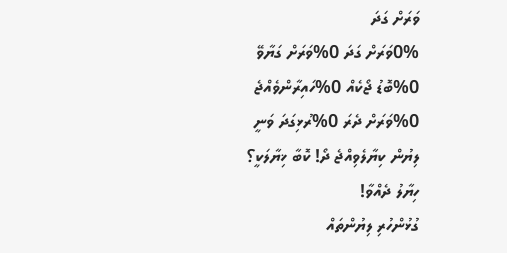ވަރަށް ގަދަ
0%ވަރަށް ގަދަ 0%ވަރަށް ގަޔާވޭ 0%ބޮޑު ޖޯކެއް 0%ހައިރާންވެއްޖެ 0%ވަރަށް ދެރަ 0%ރުޅިގަދަ ވަނީ
ލިޔުން ކިޔާލެވިއްޖެ ދޯ! ކޮބާ ޚިޔާލަކީ؟
ހިޔާލު ދެއްވާ!
ގުޅުންހުރި ލިޔުންތައް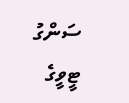ސަންގު ޓީވީގެ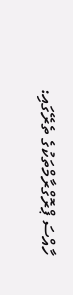ހާއްސަ ޕްރޮގްރާމްތަކުގެ ތެރޭގައި: